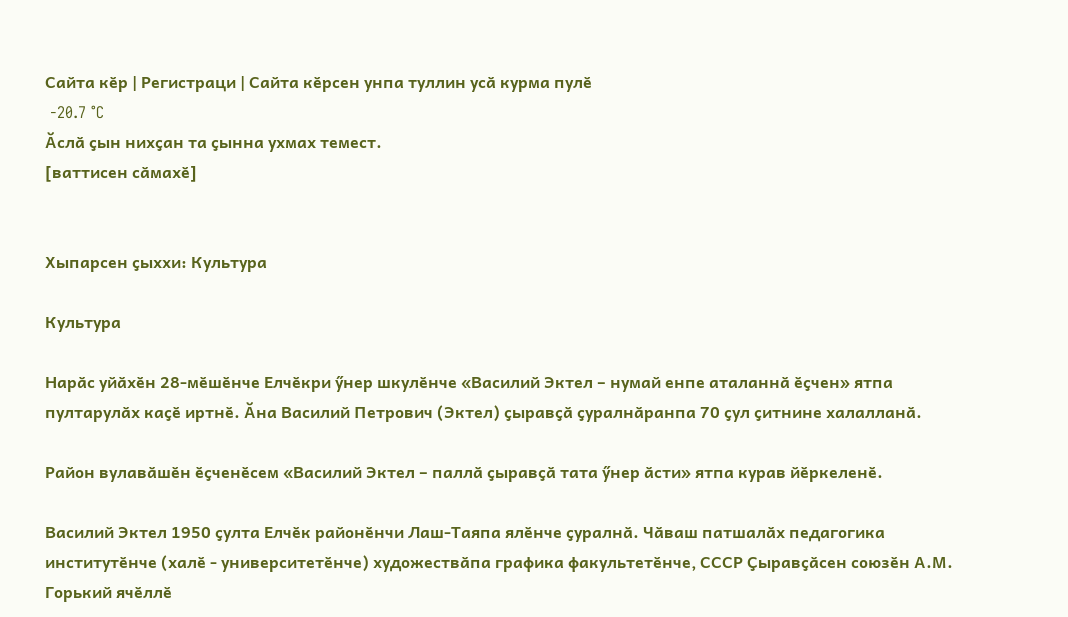Сайта кӗр | Регистраци | Сайта кӗрсен унпа туллин усӑ курма пулӗ
 -20.7 °C
Ӑслӑ ҫын нихҫан та ҫынна ухмах темест.
[ваттисен сӑмахӗ]


Хыпарсен ҫыххи: Культура

Культура

Нарӑс уйӑхӗн 28-мӗшӗнче Елчӗкри ӳнер шкулӗнче «Василий Эктел – нумай енпе аталаннӑ ӗҫчен» ятпа пултарулӑх каҫӗ иртнӗ. Ӑна Василий Петрович (Эктел) ҫыравҫӑ ҫуралнӑранпа 70 ҫул ҫитнине халалланӑ.

Район вулавӑшӗн ӗҫченӗсем «Василий Эктел – паллӑ ҫыравҫӑ тата ӳнер ӑсти» ятпа курав йӗркеленӗ.

Василий Эктел 1950 ҫулта Елчӗк районӗнчи Лаш-Таяпа ялӗнче ҫуралнӑ. Чӑваш патшалӑх педагогика институтӗнче (халӗ - университетӗнче) художествӑпа графика факультетӗнче, СССР Ҫыравҫӑсен союзӗн А.М. Горький ячӗллӗ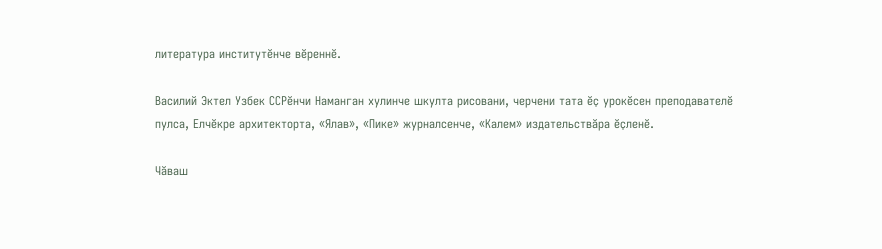литература институтӗнче вӗреннӗ.

Василий Эктел Узбек ССРӗнчи Наманган хулинче шкулта рисовани, черчени тата ӗҫ урокӗсен преподавателӗ пулса, Елчӗкре архитекторта, «Ялав», «Пике» журналсенче, «Калем» издательствӑра ӗҫленӗ.

Чӑваш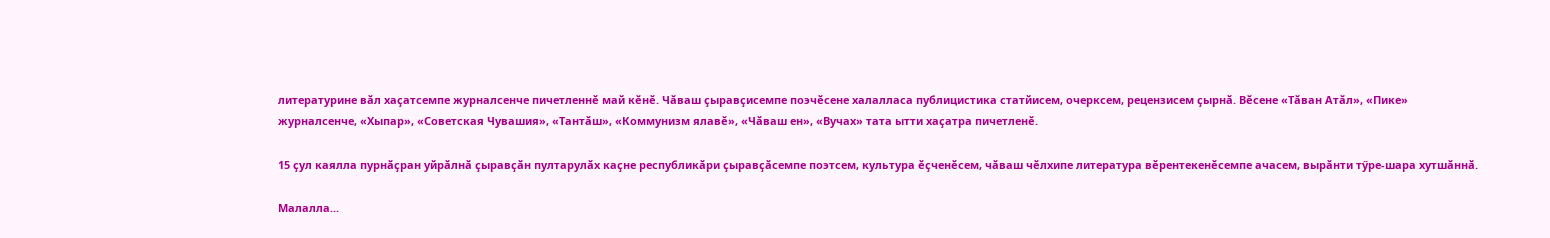литературине вӑл хаҫатсемпе журналсенче пичетленнӗ май кӗнӗ. Чӑваш ҫыравҫисемпе поэчӗсене халалласа публицистика статйисем, очерксем, рецензисем ҫырнӑ. Вӗсене «Тӑван Атӑл», «Пике» журналсенче, «Хыпар», «Советская Чувашия», «Тантӑш», «Коммунизм ялавӗ», «Чӑваш ен», «Вучах» тата ытти хаҫатра пичетленӗ.

15 ҫул каялла пурнӑҫран уйрӑлнӑ ҫыравҫӑн пултарулӑх каҫне республикӑри ҫыравҫӑсемпе поэтсем, культура ӗҫченӗсем, чӑваш чӗлхипе литература вӗрентекенӗсемпе ачасем, вырӑнти тӳре-шара хутшӑннӑ.

Малалла...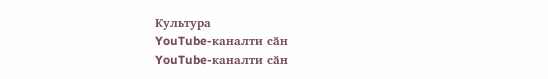Культура
YouTube-каналти сӑн
YouTube-каналти сӑн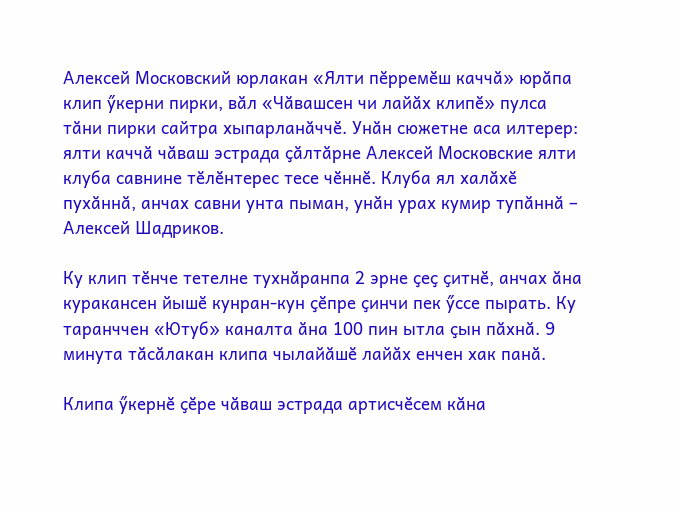Алексей Московский юрлакан «Ялти пӗрремӗш каччӑ» юрӑпа клип ӳкерни пирки, вӑл «Чӑвашсен чи лайӑх клипӗ» пулса тӑни пирки сайтра хыпарланӑччӗ. Унӑн сюжетне аса илтерер: ялти каччӑ чӑваш эстрада ҫӑлтӑрне Алексей Московские ялти клуба савнине тӗлӗнтерес тесе чӗннӗ. Клуба ял халӑхӗ пухӑннӑ, анчах савни унта пыман, унӑн урах кумир тупӑннӑ – Алексей Шадриков.

Ку клип тӗнче тетелне тухнӑранпа 2 эрне ҫеҫ ҫитнӗ, анчах ӑна куракансен йышӗ кунран-кун ҫӗпре ҫинчи пек ӳссе пырать. Ку таранччен «Ютуб» каналта ӑна 100 пин ытла ҫын пӑхнӑ. 9 минута тӑсӑлакан клипа чылайӑшӗ лайӑх енчен хак панӑ.

Клипа ӳкернӗ ҫӗре чӑваш эстрада артисчӗсем кӑна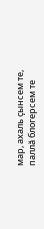мар, ахаль ҫынсем те, паллӑ блогерсем те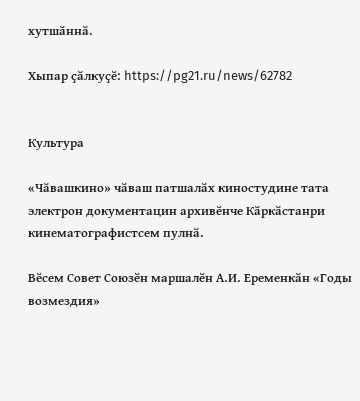хутшӑннӑ.

Хыпар ҫӑлкуҫӗ: https://pg21.ru/news/62782


Культура

«Чӑвашкино» чӑваш патшалӑх киностудине тата электрон документацин архивӗнче Кӑркӑстанри кинематографистсем пулнӑ.

Вӗсем Совет Союзӗн маршалӗн А.И. Еременкӑн «Годы возмездия»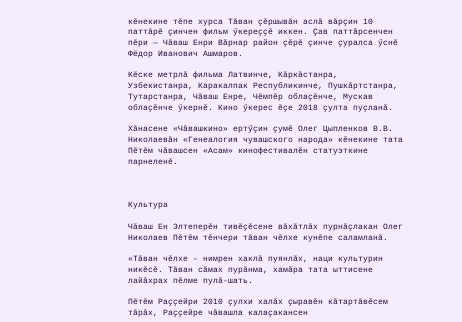кӗнекине тӗпе хурса Тӑван ҫӗршывӑн аслӑ вӑрҫин 10 паттӑрӗ ҫинчен фильм ӳкереҫҫӗ иккен. Ҫав паттӑрсенчен пӗри — Чӑваш Енри Вӑрнар район ҫӗрӗ ҫинче ҫуралса ӳснӗ Фёдор Иванович Ашмаров.

Кӗске метрлӑ фильма Латвинче, Кӑркӑстанра, Узбекистанра, Каракалпак Республикинче, Пушкӑртстанра, Тутарстанра, Чӑваш Енре, Чӗмпӗр облаҫӗнче, Мускав облаҫӗнче ӳкернӗ. Кино ӳкерес ӗҫе 2018 ҫулта пуҫланӑ.

Хӑнасене «Чӑвашкино» ертӳҫин ҫумӗ Олег Цыпленков В.В. Николаевӑн «Генеалогия чувашского народа» кӗнекине тата Пӗтӗм чӑвашсен «Асам» кинофестивалӗн статуэткине парнеленӗ.



Культура

Чӑваш Ен Элтеперӗн тивӗҫӗсене вӑхӑтлӑх пурнӑҫлакан Олег Николаев Пӗтӗм тӗнчери тӑван чӗлхе кунӗпе саламланӑ.

«Тӑван чӗлхе – нимрен хаклӑ пуянлӑх, наци культурин никӗсӗ. Тӑван сӑмах пурӑнма, хамӑра тата ыттисене лайӑхрах пӗлме пулӑ-шать.

Пӗтӗм Раҫҫейри 2010 ҫулхи халӑх ҫыравӗн кӑтартӑвӗсем тӑрӑх, Раҫҫейре чӑвашла калаҫакансен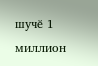шучӗ 1 миллион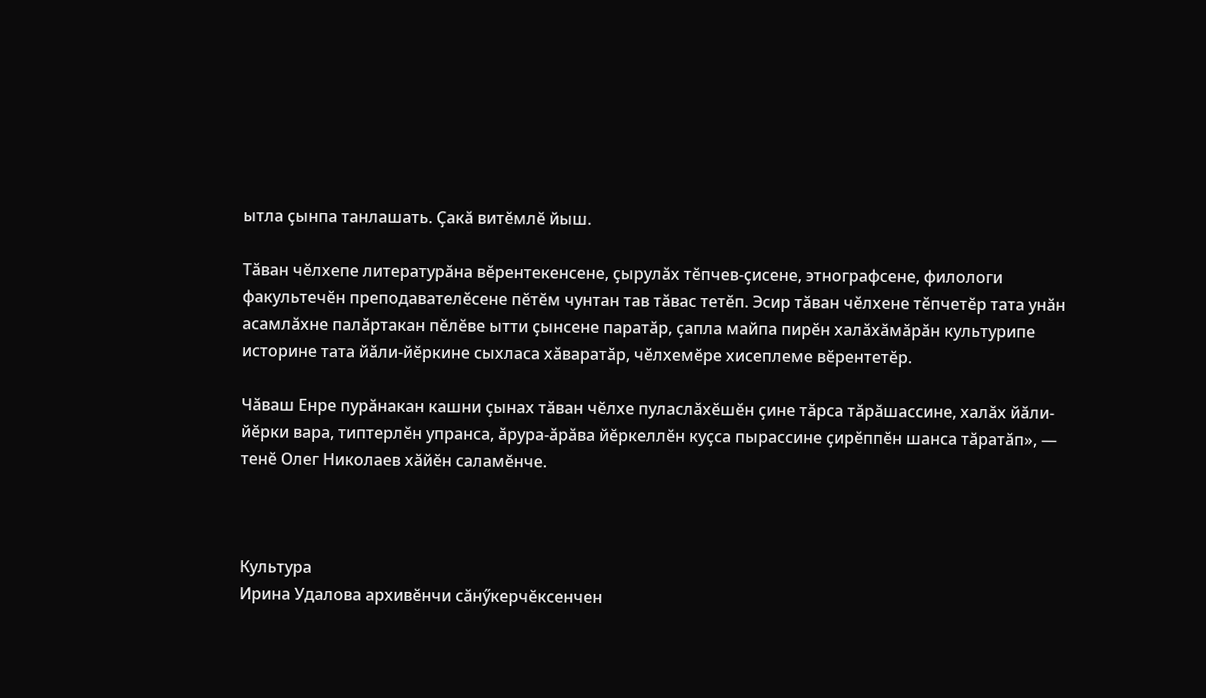ытла ҫынпа танлашать. Ҫакӑ витӗмлӗ йыш.

Тӑван чӗлхепе литературӑна вӗрентекенсене, ҫырулӑх тӗпчев-ҫисене, этнографсене, филологи факультечӗн преподавателӗсене пӗтӗм чунтан тав тӑвас тетӗп. Эсир тӑван чӗлхене тӗпчетӗр тата унӑн асамлӑхне палӑртакан пӗлӗве ытти ҫынсене паратӑр, ҫапла майпа пирӗн халӑхӑмӑрӑн культурипе историне тата йӑли-йӗркине сыхласа хӑваратӑр, чӗлхемӗре хисеплеме вӗрентетӗр.

Чӑваш Енре пурӑнакан кашни ҫынах тӑван чӗлхе пуласлӑхӗшӗн ҫине тӑрса тӑрӑшассине, халӑх йӑли-йӗрки вара, типтерлӗн упранса, ӑрура-ӑрӑва йӗркеллӗн куҫса пырассине ҫирӗппӗн шанса тӑратӑп», — тенӗ Олег Николаев хӑйӗн саламӗнче.



Культура
Ирина Удалова архивӗнчи сӑнӳкерчӗксенчен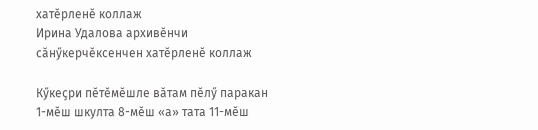хатӗрленӗ коллаж
Ирина Удалова архивӗнчи сӑнӳкерчӗксенчен хатӗрленӗ коллаж

Кӳкеҫри пӗтӗмӗшле вӑтам пӗлӳ паракан 1-мӗш шкулта 8-мӗш «а» тата 11-мӗш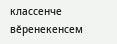классенче вӗренекенсем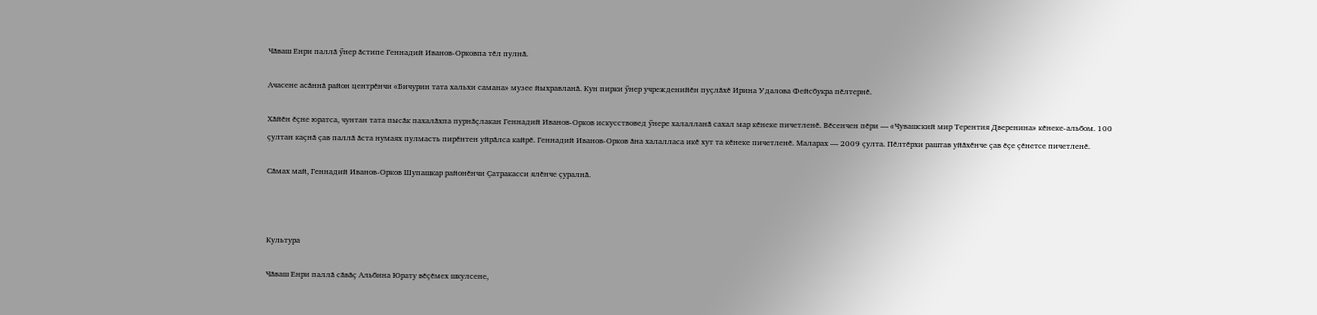Чӑваш Енри паллӑ ӳнер ӑстипе Геннадий Иванов-Орковпа тӗл пулнӑ.

Ачасене асӑннӑ район центрӗнчи «Бичурин тата хальхи самана» музее йыхравланӑ. Кун пирки ӳнер учрежденийӗн пуҫлӑхӗ Ирина Удалова Фейсбукра пӗлтернӗ.

Хӑйӗн ӗҫне юратса, чунтан тата пысӑк пахалӑхпа пурнӑҫлакан Геннадий Иванов-Орков искусствовед ӳнере халалланӑ сахал мар кӗнеке пичетленӗ. Вӗсенчен пӗри — «Чувашский мир Терентия Дверенина» кӗнеке-альбом. 100 ҫултан каҫнӑ ҫав паллӑ ӑста нумаях пулмасть пирӗнтен уйрӑлса кайрӗ. Геннадий Иванов-Орков ӑна халалласа икӗ хут та кӗнеке пичетленӗ. Маларах — 2009 ҫулта. Пӗлтӗрхи раштав уйӑхӗнче ҫав ӗҫе ҫӗнетсе пичетленӗ.

Сӑмах май, Геннадий Иванов-Орков Шупашкар районӗнчи Ҫатракасси ялӗнче ҫуралнӑ.



Культура

Чӑваш Енри паллӑ сӑвӑҫ Альбина Юрату вӗҫӗмех шкулсене,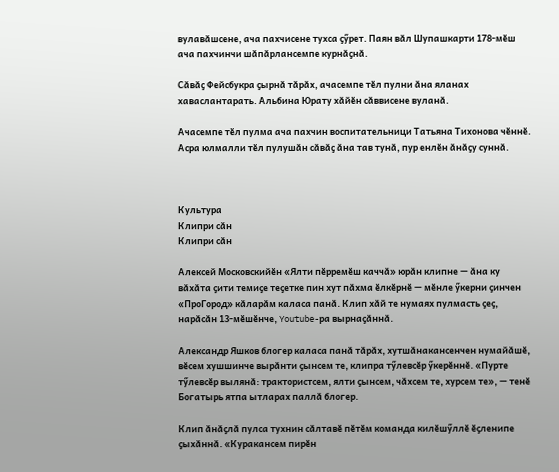вулавӑшсене, ача пахчисене тухса ҫӳрет. Паян вӑл Шупашкарти 178-мӗш ача пахчинчи шӑпӑрлансемпе курнӑҫнӑ.

Сӑвӑҫ Фейсбукра ҫырнӑ тӑрӑх, ачасемпе тӗл пулни ӑна яланах хаваслантарать. Альбина Юрату хӑйӗн сӑввисене вуланӑ.

Ачасемпе тӗл пулма ача пахчин воспитательници Татьяна Тихонова чӗннӗ. Асра юлмалли тӗл пулушӑн сӑвӑҫ ӑна тав тунӑ, пур енлӗн ӑнӑҫу суннӑ.



Культура
Клипри сӑн
Клипри сӑн

Алексей Московскийӗн «Ялти пӗрремӗш каччӑ» юрӑн клипне — ӑна ку вӑхӑта ҫити темиҫе теҫетке пин хут пӑхма ӗлкӗрнӗ — мӗнле ӳкерни ҫинчен «ПроГород» кӑларӑм каласа панӑ. Клип хӑй те нумаях пулмасть ҫеҫ, нарӑсӑн 13-мӗшӗнче, Youtube-ра вырнаҫӑннӑ.

Александр Яшков блогер каласа панӑ тӑрӑх, хутшӑнакансенчен нумайӑшӗ, вӗсем хушшинче вырӑнти ҫынсем те, клипра тӳлевсӗр ӳкерӗннӗ. «Пурте тӳлевсӗр вылянӑ: трактористсем, ялти ҫынсем, чӑхсем те, хурсем те», — тенӗ Богатырь ятпа ытларах паллӑ блогер.

Клип ӑнӑҫлӑ пулса тухнин сӑлтавӗ пӗтӗм команда килӗшӳллӗ ӗҫленипе ҫыхӑннӑ. «Куракансем пирӗн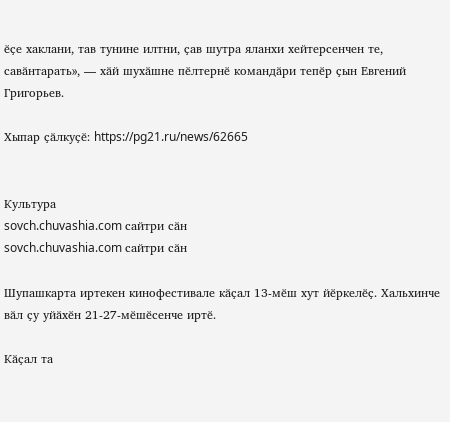ӗҫе хаклани, тав тунине илтни, ҫав шутра яланхи хейтерсенчен те, савӑнтарать», — хӑй шухӑшне пӗлтернӗ командӑри тепӗр ҫын Евгений Григорьев.

Хыпар ҫӑлкуҫӗ: https://pg21.ru/news/62665


Культура
sovch.chuvashia.com сайтри сӑн
sovch.chuvashia.com сайтри сӑн

Шупашкарта иртекен кинофестивале кӑҫал 13-мӗш хут йӗркелӗҫ. Хальхинче вӑл ҫу уйӑхӗн 21-27-мӗшӗсенче иртӗ.

Кӑҫал та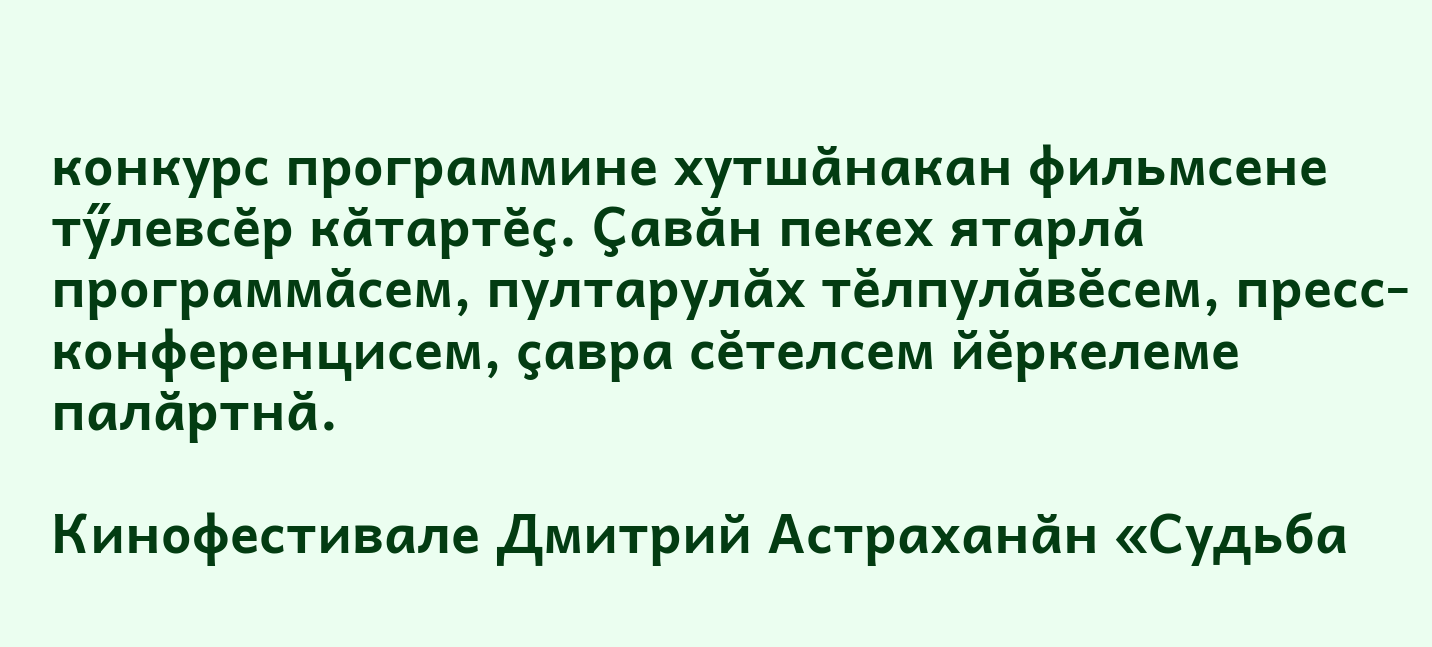конкурс программине хутшӑнакан фильмсене тӳлевсӗр кӑтартӗҫ. Ҫавӑн пекех ятарлӑ программӑсем, пултарулӑх тӗлпулӑвӗсем, пресс-конференцисем, ҫавра сӗтелсем йӗркелеме палӑртнӑ.

Кинофестивале Дмитрий Астраханӑн «Судьба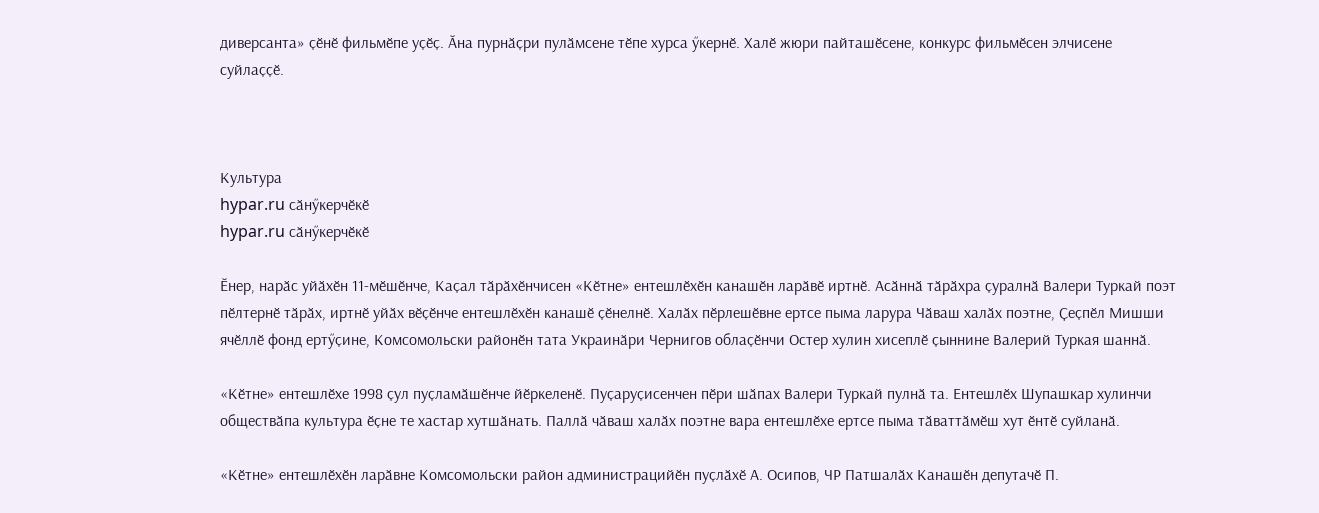диверсанта» ҫӗнӗ фильмӗпе уҫӗҫ. Ӑна пурнӑҫри пулӑмсене тӗпе хурса ӳкернӗ. Халӗ жюри пайташӗсене, конкурс фильмӗсен элчисене суйлаҫҫӗ.



Культура
hypar.ru сӑнӳкерчӗкӗ
hypar.ru сӑнӳкерчӗкӗ

Ӗнер, нарӑс уйӑхӗн 11-мӗшӗнче, Каҫал тӑрӑхӗнчисен «Кӗтне» ентешлӗхӗн канашӗн ларӑвӗ иртнӗ. Асӑннӑ тӑрӑхра ҫуралнӑ Валери Туркай поэт пӗлтернӗ тӑрӑх, иртнӗ уйӑх вӗҫӗнче ентешлӗхӗн канашӗ ҫӗнелнӗ. Халӑх пӗрлешӗвне ертсе пыма ларура Чӑваш халӑх поэтне, Ҫеҫпӗл Мишши ячӗллӗ фонд ертӳҫине, Комсомольски районӗн тата Украинӑри Чернигов облаҫӗнчи Остер хулин хисеплӗ ҫыннине Валерий Туркая шаннӑ.

«Кӗтне» ентешлӗхе 1998 ҫул пуҫламӑшӗнче йӗркеленӗ. Пуҫаруҫисенчен пӗри шӑпах Валери Туркай пулнӑ та. Ентешлӗх Шупашкар хулинчи обществӑпа культура ӗҫне те хастар хутшӑнать. Паллӑ чӑваш халӑх поэтне вара ентешлӗхе ертсе пыма тӑваттӑмӗш хут ӗнтӗ суйланӑ.

«Кӗтне» ентешлӗхӗн ларӑвне Комсомольски район администрацийӗн пуҫлӑхӗ А. Осипов, ЧР Патшалӑх Канашӗн депутачӗ П.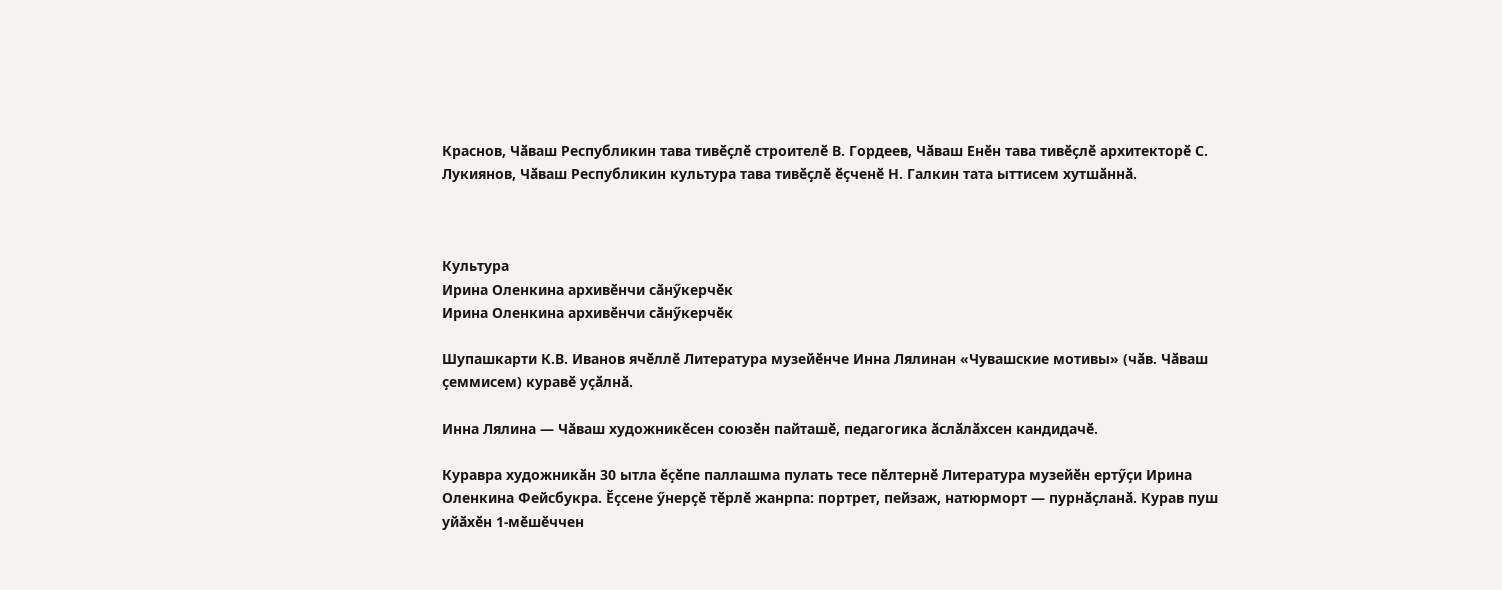Краснов, Чӑваш Республикин тава тивӗҫлӗ строителӗ В. Гордеев, Чӑваш Енӗн тава тивӗҫлӗ архитекторӗ С. Лукиянов, Чӑваш Республикин культура тава тивӗҫлӗ ӗҫченӗ Н. Галкин тата ыттисем хутшӑннӑ.



Культура
Ирина Оленкина архивӗнчи сӑнӳкерчӗк
Ирина Оленкина архивӗнчи сӑнӳкерчӗк

Шупашкарти К.В. Иванов ячӗллӗ Литература музейӗнче Инна Лялинан «Чувашские мотивы» (чӑв. Чӑваш ҫеммисем) куравӗ уҫӑлнӑ.

Инна Лялина — Чӑваш художникӗсен союзӗн пайташӗ, педагогика ӑслӑлӑхсен кандидачӗ.

Куравра художникӑн 30 ытла ӗҫӗпе паллашма пулать тесе пӗлтернӗ Литература музейӗн ертӳҫи Ирина Оленкина Фейсбукра. Ӗҫсене ӳнерҫӗ тӗрлӗ жанрпа: портрет, пейзаж, натюрморт — пурнӑҫланӑ. Курав пуш уйӑхӗн 1-мӗшӗччен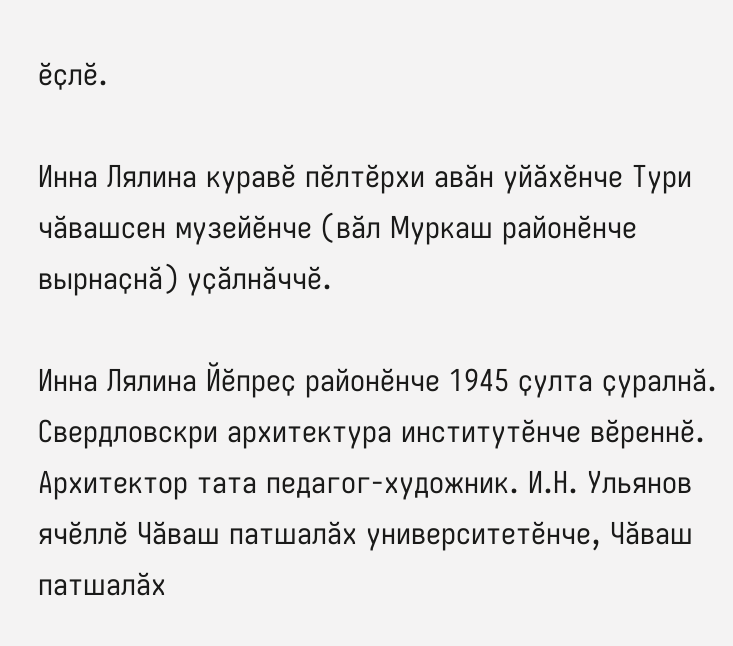ӗҫлӗ.

Инна Лялина куравӗ пӗлтӗрхи авӑн уйӑхӗнче Тури чӑвашсен музейӗнче (вӑл Муркаш районӗнче вырнаҫнӑ) уҫӑлнӑччӗ.

Инна Лялина Йӗпреҫ районӗнче 1945 ҫулта ҫуралнӑ. Свердловскри архитектура институтӗнче вӗреннӗ. Архитектор тата педагог-художник. И.Н. Ульянов ячӗллӗ Чӑваш патшалӑх университетӗнче, Чӑваш патшалӑх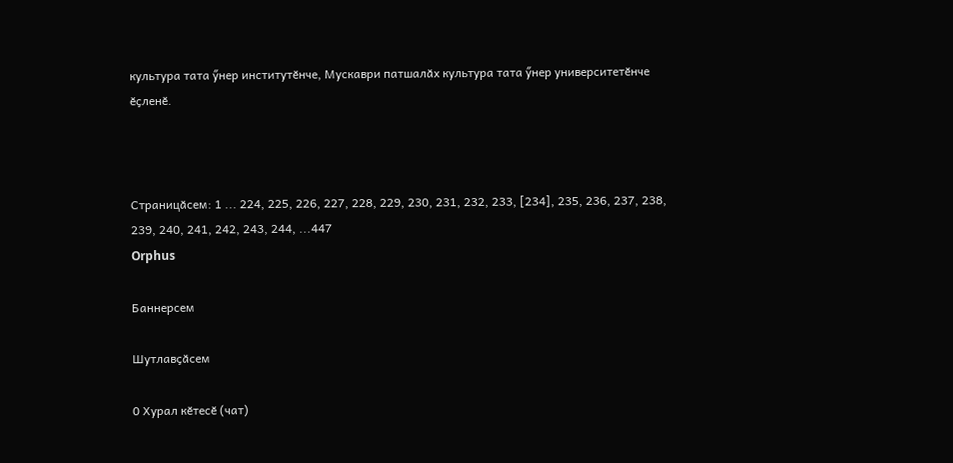культура тата ӳнер институтӗнче, Мускаври патшалӑх культура тата ӳнер университетӗнче ӗҫленӗ.



Страницӑсем: 1 ... 224, 225, 226, 227, 228, 229, 230, 231, 232, 233, [234], 235, 236, 237, 238, 239, 240, 241, 242, 243, 244, ...447
Orphus

Баннерсем

Шутлавҫӑсем

0 Хурал кӗтесӗ (чат)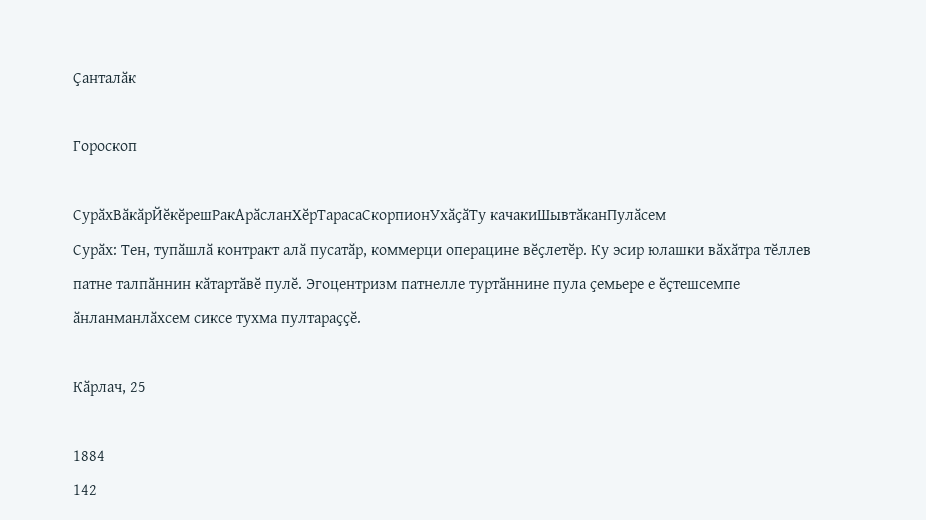Ҫанталӑк

Гороскоп

СурӑхВӑкӑрЙӗкӗрешРакАрӑсланХӗрТарасаСкорпионУхӑҫӑТу качакиШывтӑканПулӑсем
Сурӑх: Тен, тупӑшлӑ контракт алӑ пусатӑр, коммерци операцине вӗҫлетӗр. Ку эсир юлашки вӑхӑтра тӗллев патне талпӑннин кӑтартӑвӗ пулӗ. Эгоцентризм патнелле туртӑннине пула ҫемьере е ӗҫтешсемпе ӑнланманлӑхсем сиксе тухма пултараҫҫӗ.

Кӑрлач, 25

1884
142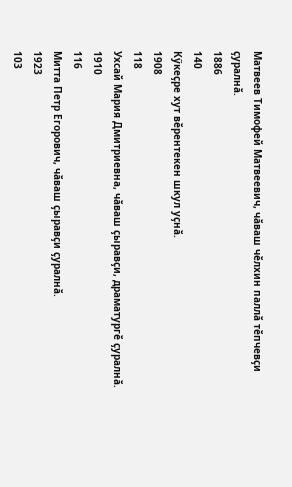Матвеев Тимофей Матвеевич, чӑваш чӗлхин паллӑ тӗпчевҫи ҫуралнӑ.
1886
140
Кӳкеҫре хут вӗрентекен шкул уҫнӑ.
1908
118
Ухсай Мария Дмитриевна, чӑваш ҫыравҫи, драматургӗ ҫуралнӑ.
1910
116
Митта Петр Егорович, чӑваш ҫыравҫи ҫуралнӑ.
1923
103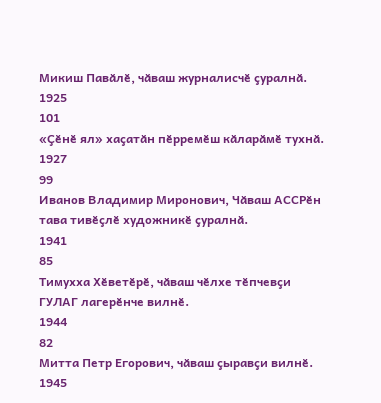Микиш Павӑлӗ, чӑваш журналисчӗ ҫуралнӑ.
1925
101
«Ҫӗнӗ ял» хаҫатӑн пӗрремӗш кӑларӑмӗ тухнӑ.
1927
99
Иванов Владимир Миронович, Чӑваш АССРӗн тава тивӗҫлӗ художникӗ ҫуралнӑ.
1941
85
Тимухха Хӗветӗрӗ, чӑваш чӗлхе тӗпчевҫи ГУЛАГ лагерӗнче вилнӗ.
1944
82
Митта Петр Егорович, чӑваш ҫыравҫи вилнӗ.
1945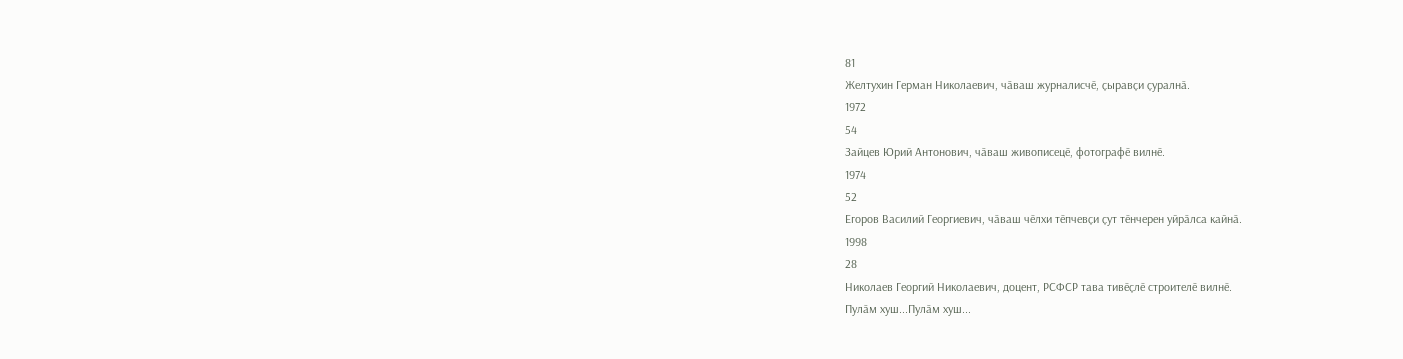81
Желтухин Герман Николаевич, чӑваш журналисчӗ, ҫыравҫи ҫуралнӑ.
1972
54
Зайцев Юрий Антонович, чӑваш живописецӗ, фотографӗ вилнӗ.
1974
52
Егоров Василий Георгиевич, чӑваш чӗлхи тӗпчевҫи ҫут тӗнчерен уйрӑлса кайнӑ.
1998
28
Николаев Георгий Николаевич, доцент, РСФСР тава тивӗҫлӗ строителӗ вилнӗ.
Пулӑм хуш...Пулӑм хуш...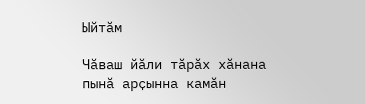Ыйтӑм

Чӑваш йӑли тӑрӑх хӑнана пынӑ арҫынна камӑн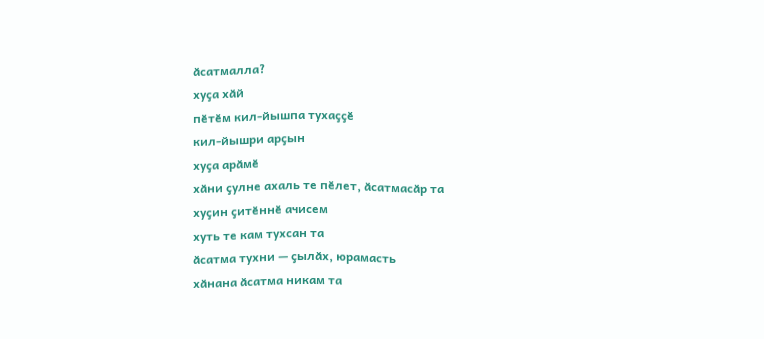ӑсатмалла?
хуҫа хӑй
пӗтӗм кил-йышпа тухаҫҫӗ
кил-йышри арҫын
хуҫа арӑмӗ
хӑни ҫулне ахаль те пӗлет, ӑсатмасӑр та
хуҫин ҫитӗннӗ ачисем
хуть те кам тухсан та
ӑсатма тухни — ҫылӑх, юрамасть
хӑнана ӑсатма никам та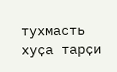тухмасть
хуҫа тарҫи